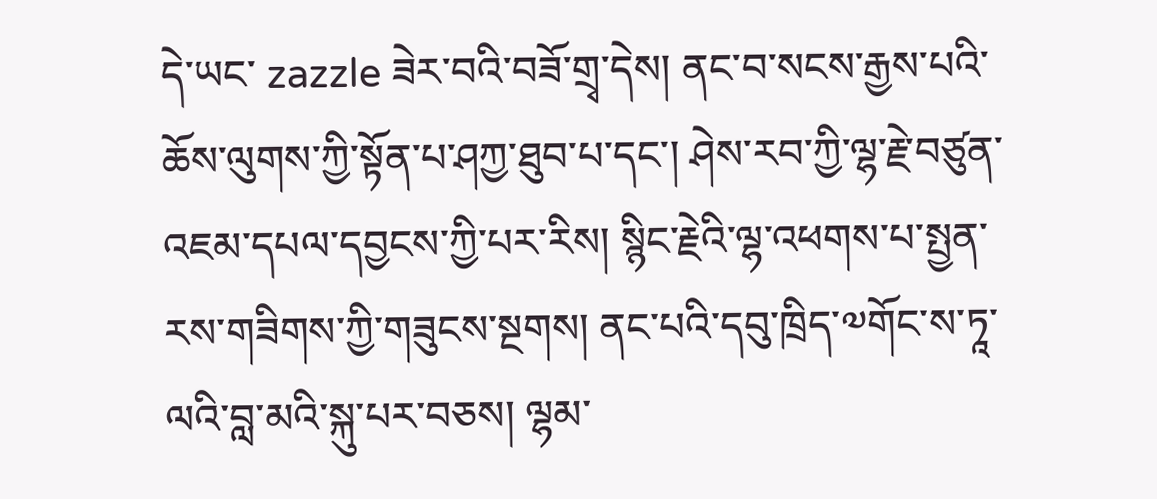དེ་ཡང་ zazzle ཟེར་བའི་བཟོ་གྲྭ་དེས། ནང་བ་སངས་རྒྱས་པའི་ཆོས་ལུགས་ཀྱི་སྟོན་པ་ཤཀྱ་ཐུབ་པ་དང་། ཤེས་རབ་ཀྱི་ལྷ་རྗེ་བཙུན་འཇམ་དཔལ་དབྱངས་ཀྱི་པར་རིས། སྙིང་རྗེའི་ལྷ་འཕགས་པ་སྤྱན་རས་གཟིགས་ཀྱི་གཟུངས་སྔགས། ནང་པའི་དབུ་ཁྲིད་༧གོང་ས་ཏཱ་ལའི་བླ་མའི་སྐུ་པར་བཅས། ལྷམ་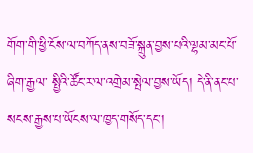གོག་གི་ཕྱི་ངོས་ལ་བཀོད་ནས་བཟོ་སྐྲུན་བྱས་པའི་ལྷམ་མང་པོ་ཞིག་རྒྱལ་ སྤྱིའི་ཚོང་ར་ལ་འགྲེམ་སྤེལ་བྱས་ཡོད། དེ་ནི་ནང་པ་སངས་རྒྱས་པ་ཡོངས་ལ་ཁྱད་གསོད་དང་།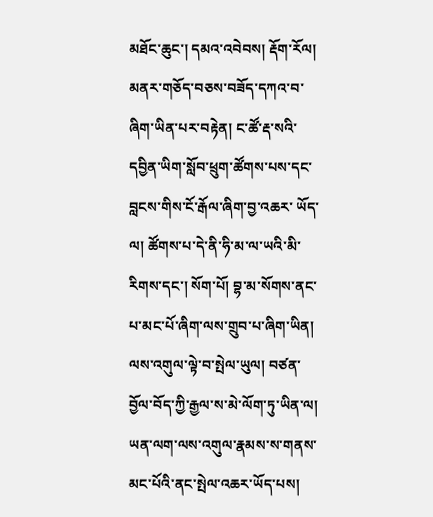མཐོང་ཆུང་། དམའ་འབེབས། རྡོག་རོལ། མནར་གཅོད་བཅས་བཟོད་དཀའ་བ་ཞིག་ཡིན་པར་བརྟེན། ང་ཚོ་རྡ་སའི་དབྱིན་ཡིག་སློབ་ཕྲུག་ཚོགས་པས་དང་བླངས་གིས་ངོ་རྒོལ་ཞིག་བྱ་འཆར་ ཡོད་ལ། ཚོགས་པ་དེ་ནི་ཧི་མ་ལ་ཡའི་མི་རིགས་དང་། སོག་པོ། བྷ་མ་སོགས་ནང་པ་མང་པོ་ཞིག་ལས་གྲུབ་པ་ཞིག་ཡིན། ལས་འགུལ་ལྟེ་བ་སྤེལ་ཡུལ། བཙན་བྱོལ་བོད་ཀྱི་རྒྱལ་ས་མེ་ལོག་ཏུ་ཡིན་ལ། ཡན་ལག་ལས་འགུལ་རྣམས་ས་གནས་མང་པོའི་ནང་སྤེལ་འཆར་ཡོད་པས།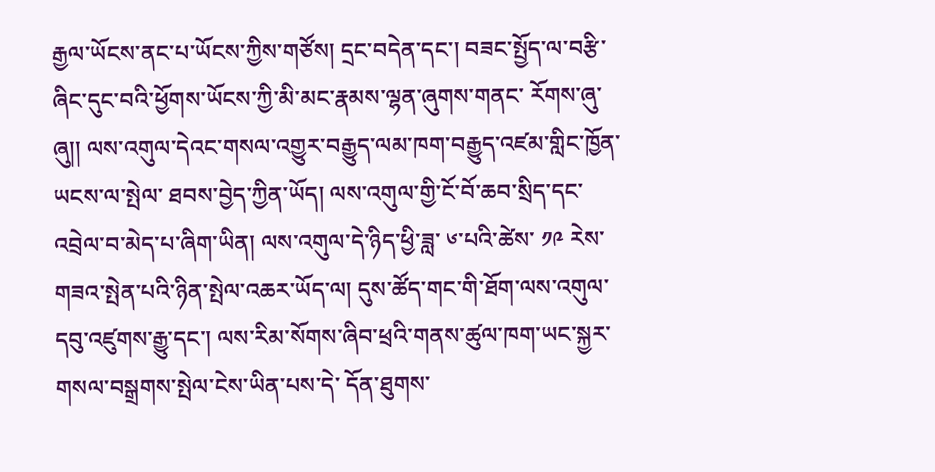རྒྱལ་ཡོངས་ནང་པ་ཡོངས་ཀྱིས་གཙོས། དྲང་བདེན་དང་། བཟང་སྤྱོད་ལ་བརྩི་ཞིང་དུང་བའི་ཕྱོགས་ཡོངས་ཀྱི་མི་མང་རྣམས་ལྷན་ཞུགས་གནང་ རོགས་ཞུ་ཞུ།། ལས་འགུལ་དེའང་གསལ་འགྱུར་བརྒྱུད་ལམ་ཁག་བརྒྱུད་འཛམ་གླིང་ཁྱོན་ཡངས་ལ་སྤེལ་ ཐབས་བྱེད་ཀྱིན་ཡོད། ལས་འགུལ་གྱི་ངོ་བོ་ཆབ་སྲིད་དང་འབྲེལ་བ་མེད་པ་ཞིག་ཡིན། ལས་འགུལ་དེ་ཉིད་ཕྱི་ཟླ་ ༦་པའི་ཚེས་ ༡༩ རེས་གཟའ་སྤེན་པའི་ཉིན་སྤེལ་འཆར་ཡོད་ལ། དུས་ཚོད་གང་གི་ཐོག་ལས་འགུལ་དབུ་འཛུགས་རྒྱུ་དང་། ལས་རིམ་སོགས་ཞིབ་ཕྲའི་གནས་ཚུལ་ཁག་ཡང་སྐྱར་གསལ་བསྒྲགས་སྤེལ་ངེས་ཡིན་པས་དེ་ དོན་ཐུགས་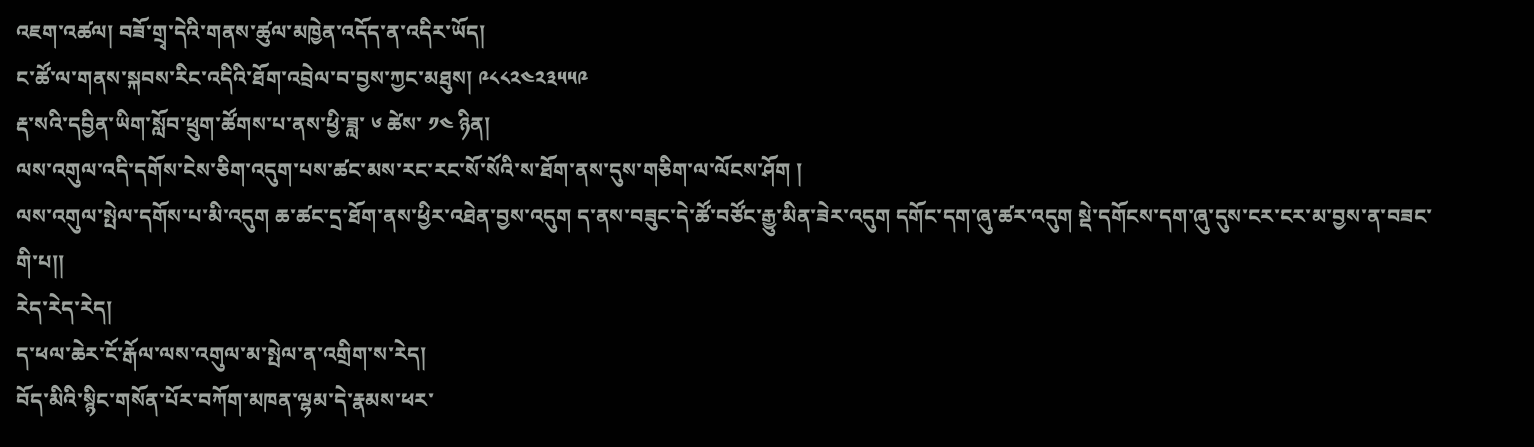འཇག་འཚལ། བཟོ་གྲྭ་དེའི་གནས་ཚུལ་མཁྱེན་འདོད་ན་འདིར་ཡོད།
ང་ཚོ་ལ་གནས་སྐབས་རིང་འདིའི་ཐོག་འབྲེལ་བ་བྱས་ཀྱང་མཐུས། ༩༨༨༢༤༢༣༥༥༩
རྡ་སའི་དབྱིན་ཡིག་སློབ་ཕྲུག་ཚོགས་པ་ནས་ཕྱི་ཟླ་ ༦ ཚེས་ ༡༤ ཉིན།
ལས་འགུལ་འདི་དགོས་ངེས་ཅིག་འདུག་པས་ཚང་མས་རང་རང་སོ་སོའི་ས་ཐོག་ནས་དུས་གཅིག་ལ་ལོངས་ཤོག །
ལས་འགུལ་སྤེལ་དགོས་པ་མི་འདུག ཆ་ཚང་དྲ་ཐོག་ནས་ཕྱིར་འཐེན་བྱས་འདུག ད་ནས་བཟུང་དེ་ཚོ་བཙོང་རྒྱུ་མིན་ཟེར་འདུག དགོང་དག་ཞུ་ཚར་འདུག སྡེ་དགོངས་དག་ཞུ་དུས་ངར་ངར་མ་བྱས་ན་བཟང་གི་པ།།
རེད་རེད་རེད།
ད་ཕལ་ཆེར་ངོ་རྒོལ་ལས་འགུལ་མ་སྤེལ་ན་འགྲིག་ས་རེད།
བོད་མིའི་སྙིང་གསོན་པོར་བཀོག་མཁན་ལྷམ་དེ་རྣམས་ཕར་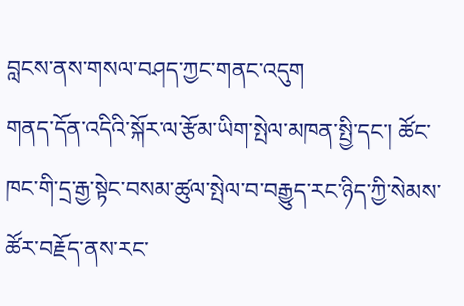བླངས་ནས་གསལ་བཤད་ཀྱང་གནང་འདུག
གནད་དོན་འདིའི་སྐོར་ལ་རྩོམ་ཡིག་སྤེལ་མཁན་སྤྱི་དང་། ཚོང་ཁང་གི་དྲ་རྒྱ་སྟེང་བསམ་ཚུལ་སྤེལ་བ་བརྒྱུད་རང་ཉིད་ཀྱི་སེམས་ཚོར་བརྗོད་ནས་རང་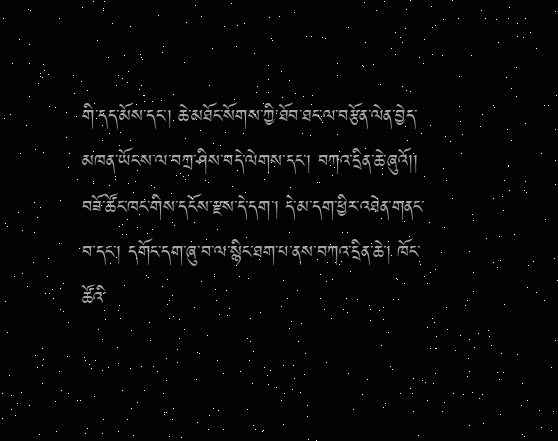གི་དད་མོས་དང་། ཆེ་མཐོང་སོགས་ཀྱི་ཐོབ་ཐང་ལ་བརྩོན་ལེན་བྱེད་མཁན་ཡོངས་ལ་བཀྲ་ཤིས་བདེ་ལེགས་དང་། བཀའ་དྲིན་ཆེ་ཞུའོ།།
བཟོ་ཚོང་ཁང་གིས་དངོས་རྫས་དེ་དག་། དེ་མ་དག་ཕྱིར་འཐེན་གནང་བ་དང་། དགོང་དག་ཞུ་བ་ལ་སྙིང་ཐག་པ་ནས་བཀའ་དྲིན་ཆེ་། ཁོང་ཚོའི་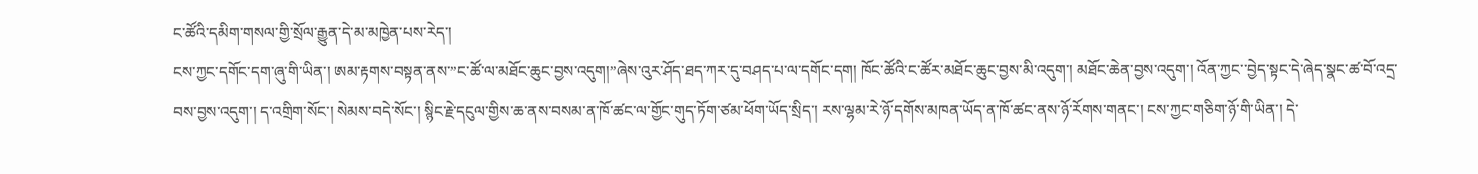ང་ཚོའི་དམིག་གསལ་གྱི་སྲོལ་རྒྱུན་དེ་མ་མཁྱེན་པས་རེད་།
ངས་ཀྱང་དགོང་དག་ཞུ་གི་ཡིན་། ཨམ་རྟགས་བསྟན་ནས་”ང་ཚོ་ལ་མཐོང་ཆུང་བྱས་འདུག།”ཞེས་འུར་ཤོད་ཐད་ཀར་དུ་བཤད་པ་ལ་དགོང་དག། ཁོང་ཚོའི་ང་ཚོར་མཐོང་ཆུང་བྱས་མི་འདུག་། མཐོང་ཆེན་བྱས་འདུག་། འོན་ཀྱང་་བྱེད་སྟང་དེ་ཞེད་སྣང་ཚ་བོ་འདྲ་བས་བྱས་འདུག་། ད་འགྲིག་སོང་། སེམས་བདེ་སོང་། སྙིང་རྗེ་དངུལ་གྱིས་ཆ་ནས་བསམ་ན་ཁོ་ཚང་ལ་གྱོང་གུད་ཏོག་ཙམ་ཕོག་ཡོད་སྲིད་། རས་ལྷམ་རེ་ཉོ་དགོས་མཁན་ཡོད་ན་ཁོ་ཚང་ནས་ཉོ་རོགས་གནང་། ངས་ཀྱང་གཅིག་ཉོ་གི་ཡིན་། དེ་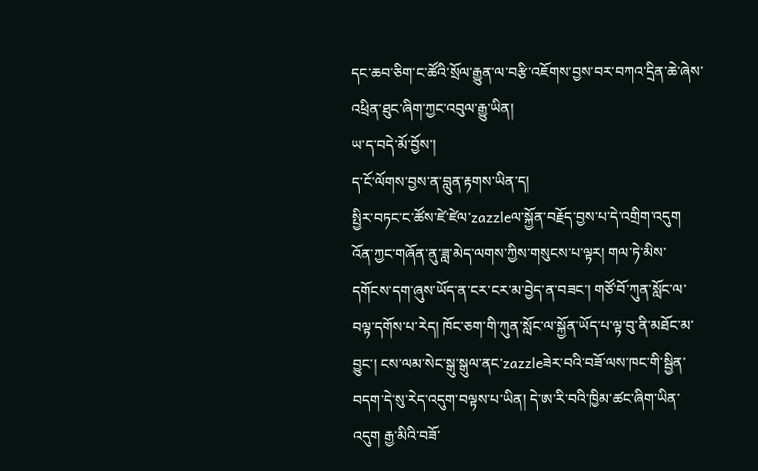དང་ཆབ་ཅིག་ང་ཚོའི་སྲོལ་རྒྱུན་ལ་བརྩི་འཇོགས་བྱས་བར་བཀའ་དྲིན་ཆེ་ཞེས་འཕྲིན་ཐུང་ཞིག་ཀྱང་འབུལ་རྒྱུ་ཡིན།
ཡ་ད་བདེ་མོ་བྱོས་།
ད་ངོ་ལོགས་བྱས་ན་བླུན་རྟགས་ཡིན་ད།
སྤྱིར་བཏང་ང་ཚོས་ཛེ་ཛེལ་zazzleལ་སྐྱོན་བརྗོད་བྱས་པ་དེ་འགྲིག་འདུག
འོན་ཀྱང་གཞོན་ནུ་ཟླ་མེད་ལགས་ཀྱིས་གསུངས་པ་ལྟར། གལ་ཏེ་མིས་དགོངས་དག་ཞུས་ཡོད་ན་ངར་ངར་མ་བྱེད་ན་བཟང་། གཙོ་བོ་ཀུན་སློང་ལ་བལྟ་དགོས་པ་རེད། ཁོང་ཅག་གི་ཀུན་སློང་ལ་སྐྱོན་ཡོད་པ་ལྟ་བུ་ནི་མཐོང་མ་བྱུང་། ངས་ལམ་སེང་སྒུ་སྒུལ་ནང་zazzleཟེར་བའི་བཟོ་ལས་ཁང་གི་སྦྱིན་བདག་དེ་སུ་རེད་འདུག་བལྟས་པ་ཡིན། དེ་ཨ་རི་བའི་ཁྱིམ་ཚང་ཞིག་ཡིན་འདུག རྒྱ་མིའི་བཟོ་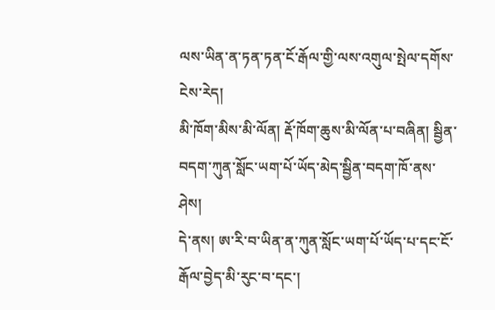ལས་ཡིན་ན་ཏན་ཏན་ངོ་རྒོལ་གྱི་ལས་འགུལ་སྤེལ་དགོས་ངེས་རེད།
མི་ཁོག་མིས་མི་ལོན། རྡོ་ཁོག་ཆུས་མི་ལོན་པ་བཞིན། སྦྱིན་བདག་ཀུན་སློང་ཡག་པོ་ཡོད་མེད་སྦྱིན་བདག་ཁོ་ནས་ཤེས།
དེ་ནས། ཨ་རི་བ་ཡིན་ན་ཀུན་སློང་ཡག་པོ་ཡོད་པ་དང་ངོ་རྒོལ་བྱེད་མི་རུང་བ་དང་།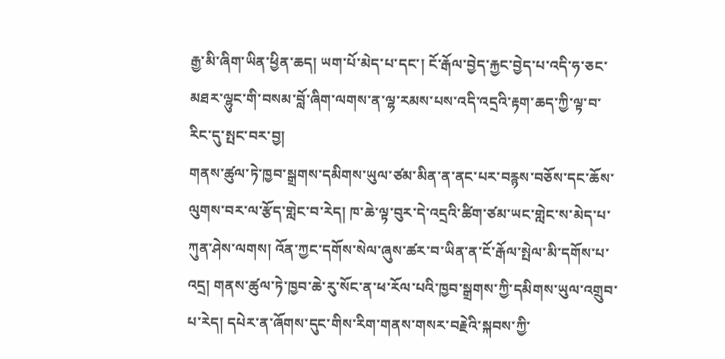རྒྱ་མི་ཞིག་ཡིན་ཕྱིན་ཆད། ཡག་པོ་མེད་པ་དང་། ངོ་རྒོལ་བྱེད་རྐྱང་བྱེད་པ་འདི་ཧ་ཅང་མཐར་ལྷུང་གི་བསམ་བློ་ཞིག་ལགས་ན་ལྷ་རམས་པས་འདི་འདྲའི་རྟག་ཆད་ཀྱི་ལྟ་བ་རིང་དུ་སྤང་བར་བྱ།
གནས་ཚུལ་ཏེ་ཁྱབ་སྒྲགས་དམིགས་ཡུལ་ཙམ་མིན་ན་ནང་པར་བརྙས་བཅོས་དང་ཆོས་ལུགས་བར་ལ་རྩོད་གླེང་བ་རེད། ཁ་ཆེ་ལྟ་བུར་དེ་འདྲའི་ཚིག་ཙམ་ཡང་གླེང་ས་མེད་པ་ཀུན་ཤེས་ལགས། འོན་ཀྱང་དགོས་སེལ་ཞུས་ཚར་བ་ཡིན་ན་ངོ་རྒོལ་སྤེལ་མི་དགོས་པ་འདྲ། གནས་ཚུལ་ཏེ་ཁྱབ་ཆེ་རུ་སོང་ན་ཕ་རོལ་པའི་ཁྱབ་སྒྲགས་ཀྱི་དམིགས་ཡུལ་འགྲུབ་པ་རེད། དཔེར་ན་ཞོགས་དུང་གིས་རིག་གནས་གསར་བརྗེའི་སྐབས་ཀྱི་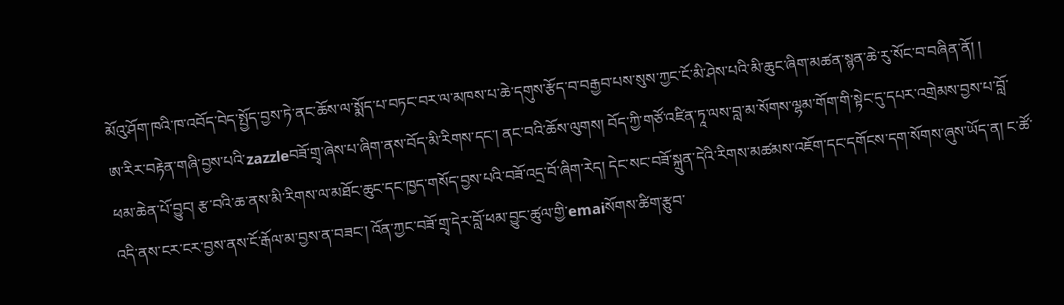མོའུ་ཤོག་ཁའི་ཁ་འབོད་བེད་སྤྱོད་བྱས་ཏེ་ནང་ཆོས་ལ་སྨོད་པ་བཏང་བར་ལ་མཁས་པ་ཆེ་དགུས་རྩོད་བ་བརྒྱབ་པས་སུས་ཀྱང་ངོ་མི་ཤེས་པའི་མི་ཆུང་ཞིག་མཚན་སྙན་ཆེ་རུ་སོང་བ་བཞིན་ནོ། །
ཨ་རིར་བརྟེན་གཞི་བྱས་པའི་zazzleབཟོ་གྲྭ་ཞེས་པ་ཞིག་ནས་བོད་མི་རིགས་དང་། ནང་བའི་ཆོས་ལུགས། བོད་ཀྱི་གཙོ་འཛིན་ཏཱ་ལས་བླ་མ་སོགས་ལྷམ་གོག་གི་སྟེང་དུ་དཔར་འགྲེམས་བྱས་པ་བློ་ཕམ་ཆེན་པོ་བྱུང། རྩ་བའི་ཆ་ནས་མི་རིགས་ལ་མཐོང་ཆུང་དང་ཁྱད་གསོད་བྱས་པའི་བཟོ་འདྲ་བོ་ཞིག་རེད། དེང་སང་བཟོ་སྐྲུན་དེའི་རིགས་མཚམས་འཇོག་དང་དགོངས་དག་སོགས་ཞུས་ཡོད་ན། ང་ཚོ་འདི་ནས་ངར་ངར་བྱས་ནས་ངོ་རྒོལ་མ་བྱས་ན་བཟང་། འོན་ཀྱང་བཟོ་གྲྭ་དེར་བློ་ཕམ་བྱུང་ཚུལ་གྱི་emaiསོགས་ཚིག་རྩུབ་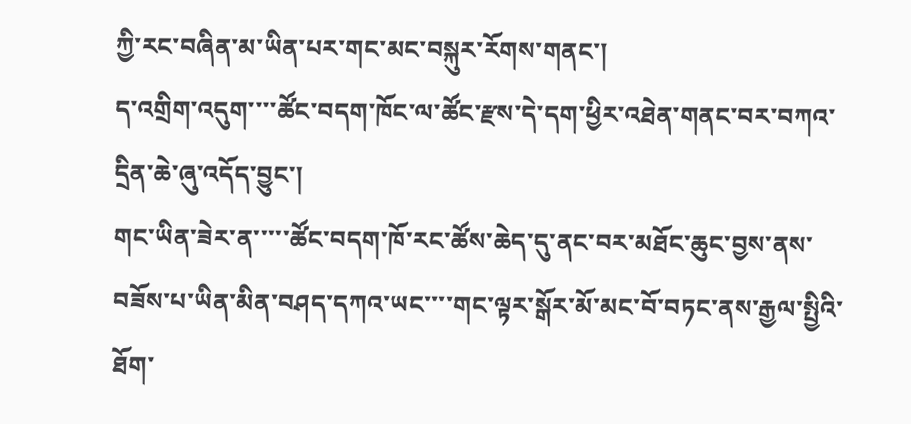ཀྱི་རང་བཞིན་མ་ཡིན་པར་གང་མང་བསྐུར་རོགས་གནང་།
ད་འགྲིག་འདུག་་་་ཚོང་བདག་ཁོང་ལ་ཚོང་རྫས་དེ་དག་ཕྱིར་འཐེན་གནང་བར་བཀའ་དྲིན་ཆེ་ཞུ་འདོད་བྱུང་།
གང་ཡིན་ཟེར་ན་་་་་ཚོང་བདག་ཁོ་རང་ཚོས་ཆེད་དུ་ནང་བར་མཐོང་ཆུང་བྱས་ནས་བཟོས་པ་ཡིན་མིན་བཤད་དཀའ་ཡང་་་་གང་ལྟར་སྒོར་མོ་མང་བོ་བཏང་ནས་རྒྱལ་སྤྱིའི་ཐོག་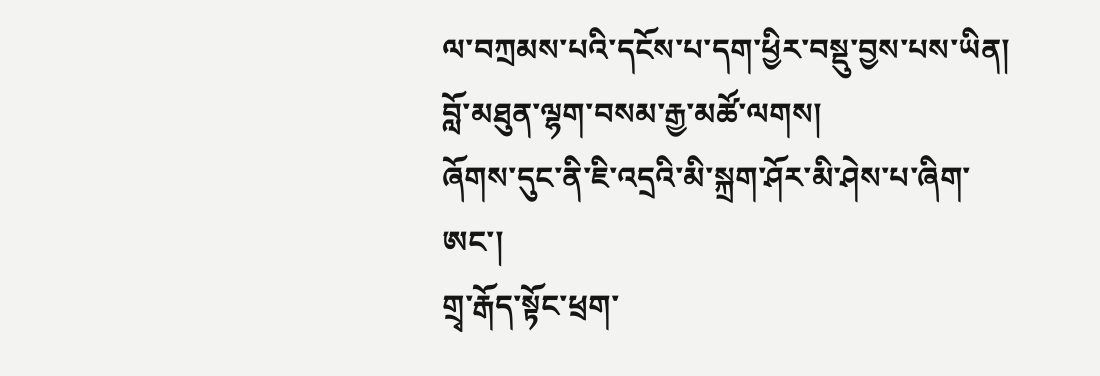ལ་བཀྲམས་པའི་དངོས་པ་དག་ཕྱིར་བསྡུ་བྱས་པས་ཡིན།
བློ་མཐུན་ལྷག་བསམ་རྒྱ་མཚོ་ལགས།
ཞོགས་དུང་ནི་ཇི་འདྲའི་མི་སྐྲག་ཤོར་མི་ཤེས་པ་ཞིག་ཨང་།
གྲྭ་རྒོད་སྟོང་ཕྲག་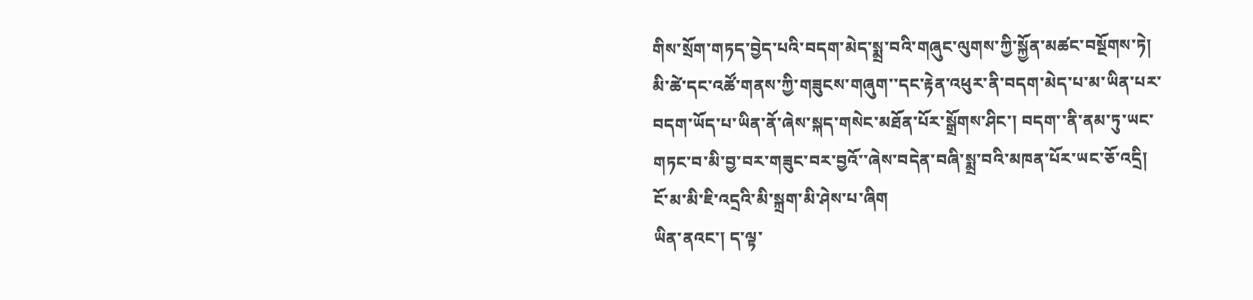གིས་སྲོག་གཏད་བྱེད་པའི་བདག་མེད་སྨྲ་བའི་གཞུང་ལུགས་ཀྱི་སྐྱོན་མཚང་བསྔོགས་ཏེ། མི་ཚེ་དང་འཚོ་གནས་ཀྱི་གཟུངས་གཞུག་་དང་རྟེན་འཕུར་ནི་བདག་མེད་པ་མ་ཡིན་པར་བདག་ཡོད་པ་ཡིན་ནོ་ཞེས་སྐད་གསེང་མཐོན་པོར་སྒྲོགས་ཤིང་། བདག་་ནི་ནམ་ཏུ་ཡང་གཏང་བ་མི་བྱ་བར་གཟུང་བར་བྱའོ་་ཞེས་བདེན་བཞི་སྨྲ་བའི་མཁན་པོར་ཡང་ཅོ་འདྲི། ངོ་མ་མི་ཇི་འདྲའི་མི་སྐྲག་མི་ཤེས་པ་ཞིག
ཡིན་ནའང་། ད་ལྟ་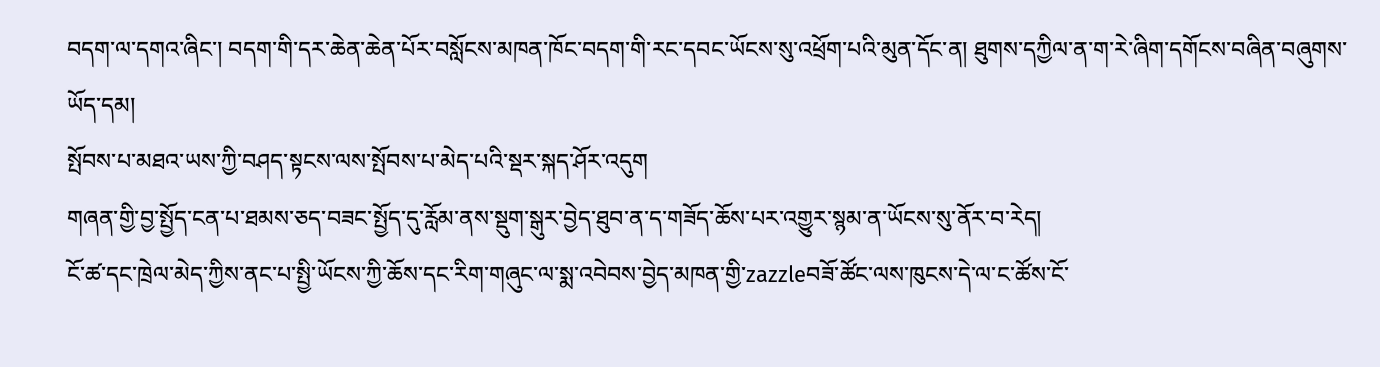བདག་ལ་དགའ་ཞིང་། བདག་གི་དར་ཆེན་ཆེན་པོར་བསློངས་མཁན་ཁོང་བདག་གི་རང་དབང་ཡོངས་སུ་འཕྲོག་པའི་མུན་དོང་ན། ཐུགས་དཀྱིལ་ན་ག་རེ་ཞིག་དགོངས་བཞིན་བཞུགས་ཡོད་དམ།
སྤོབས་པ་མཐའ་ཡས་ཀྱི་བཤད་སྟངས་ལས་སྤོབས་པ་མེད་པའི་སྡར་སྐད་ཤོར་འདུག
གཞན་གྱི་བྱ་སྤྱོད་ངན་པ་ཐམས་ཅད་བཟང་སྤྱོད་དུ་རློམ་ནས་སྡུག་སྒུར་བྱེད་ཐུབ་ན་ད་གཟོད་ཆོས་པར་འགྱུར་སྙམ་ན་ཡོངས་སུ་ནོར་བ་རེད།
ངོ་ཚ་དང་ཁྲེལ་མེད་ཀྱིས་ནང་པ་སྤྱི་ཡོངས་ཀྱི་ཆོས་དང་རིག་གཞུང་ལ་སྨ་འབེབས་བྱེད་མཁན་གྱི་zazzleབཟོ་ཚོང་ལས་ཁུངས་དེ་ལ་ང་ཚོས་ངོ་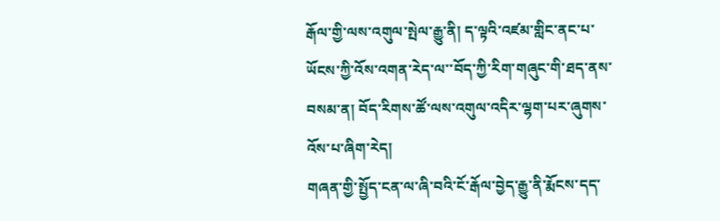རྒོལ་གྱི་ལས་འགུལ་སྤེལ་རྒྱུ་ནི། ད་ལྟའི་འཛམ་གླིང་ནང་པ་ཡོངས་ཀྱི་འོས་འགན་རེད་ལ་་བོད་ཀྱི་རིག་གཞུང་གི་ཐད་ནས་བསམ་ན། བོད་རིགས་ཚོ་ལས་འགུལ་འདིར་ལྷག་པར་ཞུགས་འོས་པ་ཞིག་རེད།
གཞན་གྱི་སྤྱོད་ངན་ལ་ཞི་བའི་ངོ་རྒོལ་བྱེད་རྒྱུ་ནི་རྨོངས་དད་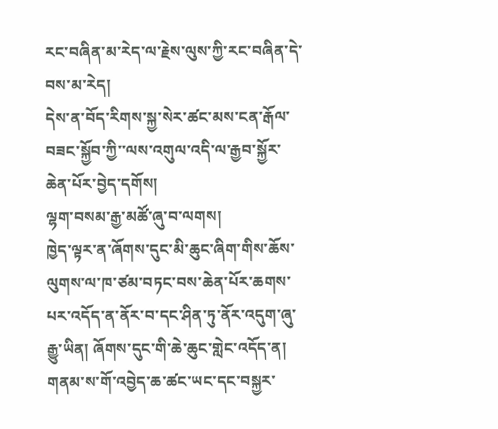རང་བཞིན་མ་རེད་ལ་རྗེས་ལུས་ཀྱི་རང་བཞིན་དེ་བས་མ་རེད།
དེས་ན་བོད་རིགས་སྐྱ་སེར་ཚང་མས་ངན་རྒོལ་བཟང་སྐྱོབ་ཀྱི་་ལས་འགུལ་འདི་ལ་རྒྱབ་སྐྱོར་ཆེན་པོར་བྱེད་དགོས།
ལྷག་བསམ་རྒྱ་མཚོ་ཞུ་བ་ལགས།
ཁྱེད་ལྟར་ན་ཞོགས་དུང་མི་ཆུང་ཞིག་གིས་ཆོས་ལུགས་ལ་ཁ་ཙམ་བཏང་བས་ཆེན་པོར་ཆགས་པར་འདོད་ན་ནོར་བ་དང་ཤིན་ཏུ་ནོར་འདུག་ཞུ་རྒྱུ་ཡིན། ཞོགས་དུང་གི་ཆེ་ཆུང་གླེང་འདོད་ན། གནམ་ས་གོ་འབྱེད་ཆ་ཚང་ཡང་དང་བསྐྱར་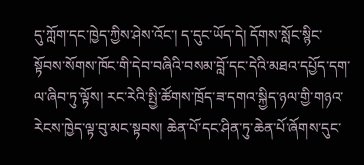དུ་ཀློག་དང་ཁྱེད་ཀྱིས་ཤེས་འོང་། ད་དུང་ཡོད་དེ། དོགས་སློང་སྙིང་སྟོབས་སོགས་ཁོང་གི་དེབ་བཞིའི་བསམ་བློ་དང་དེའི་མཐའ་དཔྱོད་དག་ལ་ཞིབ་ཏུ་ལྟོས། རང་རེའི་སྤྱི་ཚོགས་ཁྲོད་ཟ་དགའ་སྐྱིད་ཉལ་གྱི་གཉའ་རེངས་ཁྱེད་ལྟ་བུ་མང་སྟབས། ཆེན་པོ་དང་ཤིན་ཏུ་ཆེན་པོ་ཞོགས་དུང་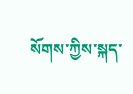སོགས་ཀྱིས་སྐད་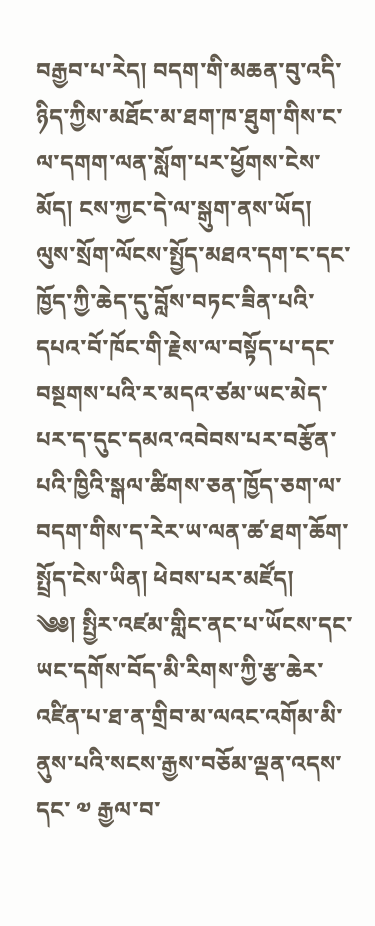བརྒྱབ་པ་རེད། བདག་གི་མཆན་བུ་འདི་ཉིད་ཀྱིས་མཐོང་མ་ཐག་ཁ་ཐུག་གིས་ང་ལ་དགག་ལན་སློག་པར་ཕྱོགས་ངེས་མོད། ངས་ཀྱང་དེ་ལ་སྒུག་ནས་ཡོད། ལུས་སྲོག་ལོངས་སྤྱོད་མཐའ་དག་ང་དང་ཁྱོད་ཀྱི་ཆེད་དུ་བློས་བཏང་ཟིན་པའི་དཔའ་བོ་ཁོང་གི་རྗེས་ལ་བསྟོད་པ་དང་བསྔགས་པའི་ར་མདའ་ཙམ་ཡང་མེད་པར་ད་དུང་དམའ་འབེབས་པར་བརྩོན་པའི་ཁྱིའི་སྒལ་ཚིགས་ཅན་ཁྱོད་ཅག་ལ་བདག་གིས་ད་རེར་ཡ་ལན་ཚ་ཐག་ཆོག་སྤྲོད་ངེས་ཡིན། ཕེབས་པར་མཛོད།
༄༅། སྤྱིར་འཛམ་གླིང་ནང་པ་ཡོངས་དང་ཡང་དགོས་བོད་མི་རིགས་ཀྱི་རྩ་ཆེར་འཛིན་པ་ཐ་ན་གྲིབ་མ་ལའང་འགོམ་མི་ནུས་པའི་སངས་རྒྱས་བཅོམ་ལྡན་འདས་དང་ ༧ རྒྱལ་བ་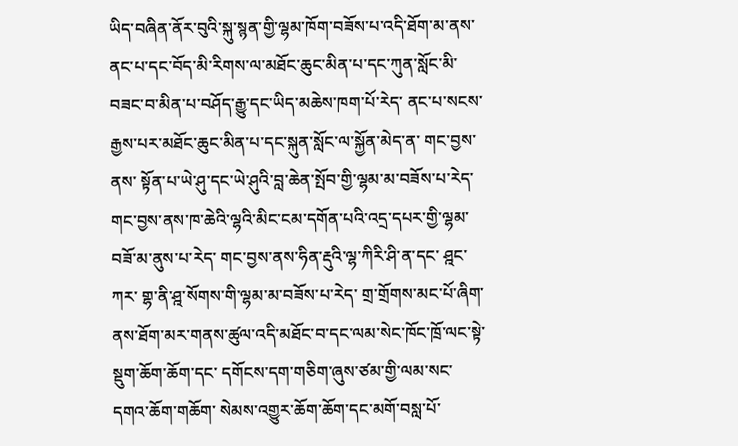ཡིད་བཞིན་ནོར་བུའི་སྐུ་སྙན་གྱི་ལྷམ་ཁོག་བཟོས་པ་འདི་ཐོག་མ་ནས་ནང་པ་དང་བོད་མི་རིགས་ལ་མཐོང་ཆུང་མིན་པ་དང་ཀུན་སློང་མི་བཟང་བ་མིན་པ་བཤོད་རྒྱུ་དང་ཡིད་མཆེས་ཁག་པོ་རེད་ ནང་པ་སངས་རྒྱས་པར་མཐོང་ཆུང་མིན་པ་དང་སྐུན་སློང་ལ་སྐྱོན་མེད་ན་ གང་བྱས་ནས་ སྟོན་པ་ཡེ་ཤུ་དང་ཡེ་ཤུའི་བླ་ཆེན་སྤོབ་གྱི་ལྷམ་མ་བཟོས་པ་རེད་ གང་བྱས་ནས་ཁ་ཆེའི་ལྷའི་མིང་ངམ་དགོན་པའི་འདྲ་དཔར་གྱི་ལྷམ་བཟོ་མ་ནུས་པ་རེད་ གང་བྱས་ནས་ཧིན་རྡུའི་ལྷ་ཀིརི་ཤི་ན་དང་ ཤྰང་ཀར་ གྷ་ནི་ཤྰ་སོགས་གི་ལྷམ་མ་བཟོས་པ་རེད་ གྲ་གྲོགས་མང་པོ་ཞིག་ནས་ཐོག་མར་གནས་ཚུལ་འདི་མཐོང་བ་དང་ལམ་སེང་ཁོང་ཁྲོ་ལང་སྟེ་སྡུག་ཆོག་ཆོག་དང་ དགོངས་དག་གཅིག་ཞུས་ཙམ་གྱི་ལམ་སང་དགའ་ཆོག་གཆོག་ སེམས་འགྱུར་ཆོག་ཆོག་དང་མགོ་བསླ་པོ་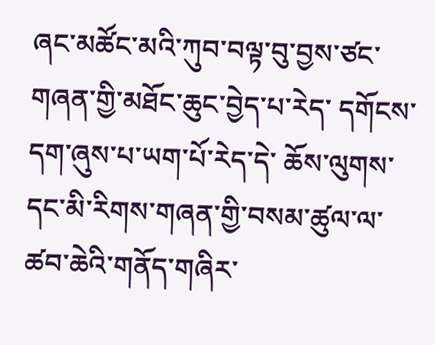ཞང་མཚོང་མའི་ཀུབ་བལྟ་བུ་བྱས་ཙང་གཞན་གྱི་མཐོང་ཆུང་བྱེད་པ་རེད་ དགོངས་དག་ཞུས་པ་ཡག་པོ་རེད་དེ་ ཆོས་ལུགས་དང་མི་རིགས་གཞན་གྱི་བསམ་ཚུལ་ལ་ཚབ་ཆེའི་གནོད་གཞིར་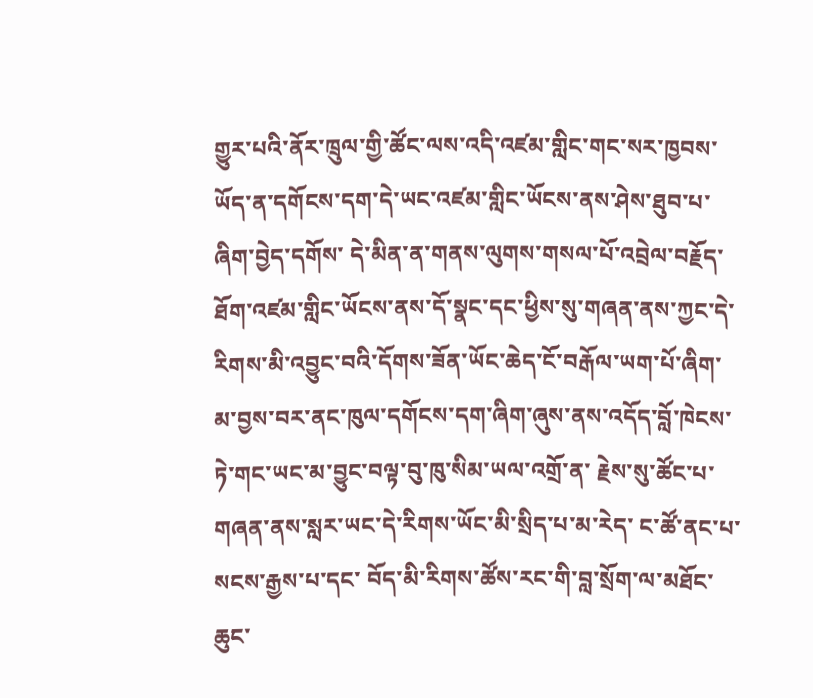གྱུར་པའི་ནོར་ཁྲུལ་གྱི་ཚོང་ལས་འདི་འཛམ་གླིང་གང་སར་ཁྱབས་ཡོད་ན་དགོངས་དག་དེ་ཡང་འཛམ་གླིང་ཡོངས་ནས་ཤེས་ཐུབ་པ་ཞིག་བྱེད་དགོས་ དེ་མིན་ན་གནས་ལུགས་གསལ་པོ་འབྲེལ་བརྗོད་ཐོག་འཛམ་གླིང་ཡོངས་ནས་དོ་སྣང་དང་ཕྱིས་སུ་གཞན་ནས་ཀྱང་དེ་རིགས་མི་འབྱུང་བའི་དོགས་ཟོན་ཡོང་ཆེད་ངོ་བརྒོལ་ཡག་པོ་ཞིག་མ་བྱས་བར་ནང་ཁུལ་དགོངས་དག་ཞིག་ཞུས་ནས་འདོད་བློ་ཁེངས་ཏེ་གང་ཡང་མ་བྱུང་བལྟ་བུ་ཁུ་སིམ་ཡལ་འགྲོ་ན་ རྗེས་སུ་ཚོང་པ་གཞན་ནས་སླར་ཡང་དེ་རིགས་ཡོང་མི་སྲིད་པ་མ་རེད་ ང་ཚོ་ནང་པ་སངས་རྒྱས་པ་དང་ བོད་མི་རིགས་ཚོས་རང་གི་བླ་སྲོག་ལ་མཐོང་ཆུང་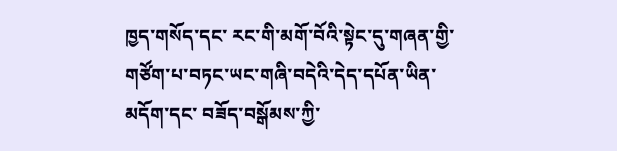ཁྱད་གསོད་དང་ རང་གི་མགོ་བོའི་སྟེང་དུ་གཞན་གྱི་གཙོག་པ་བཏང་ཡང་གཞི་བདེའི་དེད་དཔོན་ཡིན་མདོག་དང་ བཟོད་བསྒོམས་ཀྱི་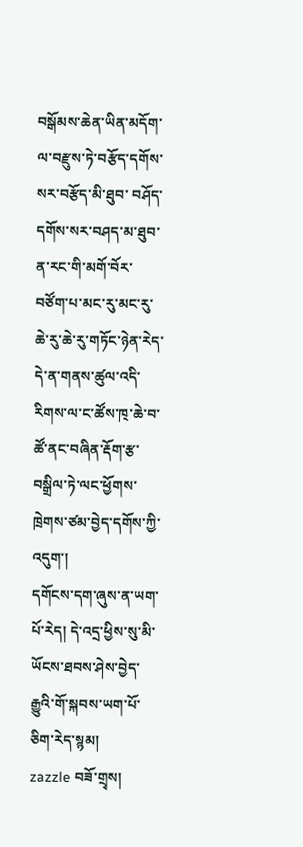བསྒོམས་ཆེན་ཡིན་མདོག་ལ་བརྫུས་ཏེ་བརྩོད་དགོས་སར་བརྩོད་མི་ཐུབ་ བཤོད་དགོས་སར་བཤད་མ་ཐུབ་ན་རང་གི་མགོ་བོར་བཙོག་པ་མང་རུ་མང་རུ་ཆེ་རུ་ཆེ་རུ་གཏོང་ཉེན་རེད་ དེ་ན་གནས་ཚུལ་འདི་རིགས་ལ་ང་ཚོས་ཁ྄་ཆེ་བ་ཚོ་ནང་བཞིན་རྡོག་རྩ་བསྒྲིལ་ཏེ་ལང་ཕྱོགས་ཁྲེགས་ཙམ་བྱེད་དགོས་ཀྱི་འདུག་།
དགོངས་དག་ཞུས་ན་ཡག་པོ་རེད། དེ་འདྲ་ཕྱིས་སུ་མི་ཡོངས་ཐབས་ཤེས་བྱེད་རྒྱུའི་གོ་སྐབས་ཡག་པོ་ཅིག་རེད་སྙམ།
zazzle བཟོ་གྲྭས།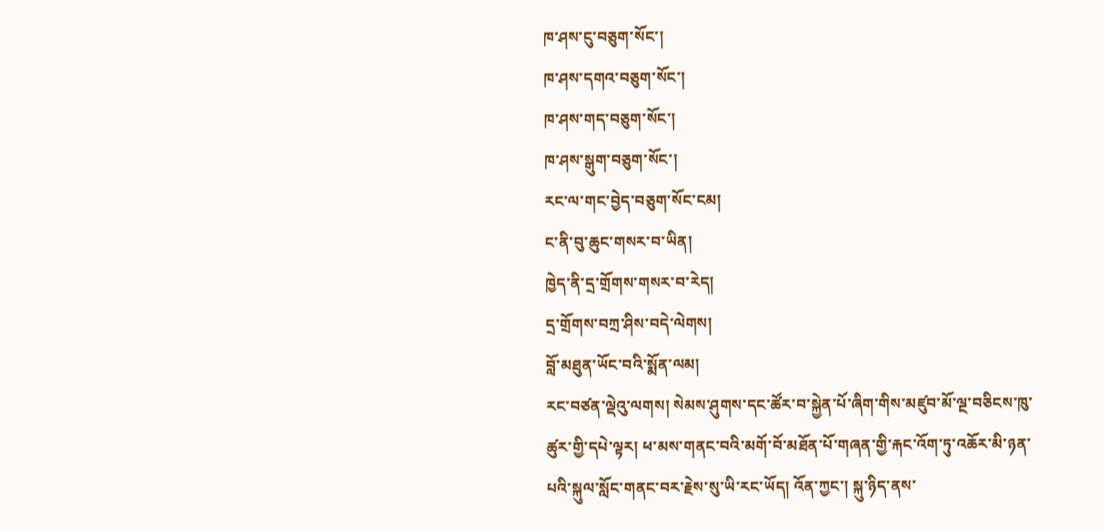ཁ་ཤས་ངུ་བཅུག་སོང་།
ཁ་ཤས་དགའ་བཅུག་སོང་།
ཁ་ཤས་གད་བཅུག་སོང་།
ཁ་ཤས་སྒུག་བཅུག་སོང་།
རང་ལ་གང་བྱེད་བཅུག་སོང་ངམ།
ང་ནི་བུ་ཆུང་གསར་བ་ཡིན།
ཁྱེད་ནི་དྲ་གྲོགས་གསར་བ་རེད།
དྲ་གྲོགས་བཀྲ་ཤིས་བདེ་ལེགས།
བློ་མཐུན་ཡོང་བའི་སྨོན་ལམ།
རང་བཙན་ལྡེའུ་ལགས། སེམས་ཤུགས་དང་ཚོར་བ་སྐྱེན་པོ་ཞིག་གིས་མཛུབ་མོ་ལྔ་བཅིངས་ཁུ་ཚུར་གྱི་དཔེ་ལྟར། ཕ་མས་གནང་བའི་མགོ་བོ་མཐོན་པོ་གཞན་གྱི་རྐང་འོག་ཏུ་འཆོར་མི་ཉན་པའི་སྐུལ་སློང་གནང་བར་རྗེས་སུ་ཡི་རང་ཡོད། འོན་ཀྱང་། སྐུ་ཉིད་ནས་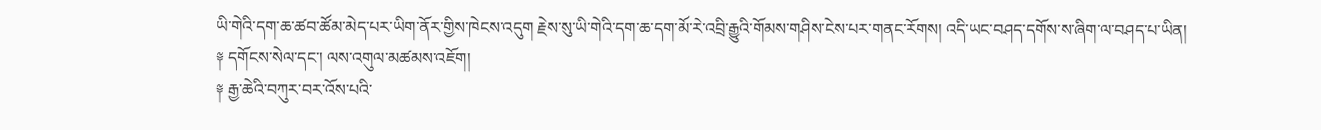ཡི་གེའི་དག་ཆ་ཚབ་ཚོམ་མེད་པར་ཡིག་ནོར་གྱིས་ཁེངས་འདུག རྗེས་སུ་ཡི་གེའི་དག་ཆ་དག་མོ་རེ་འབྲི་རྒྱུའི་གོམས་གཤིས་ངེས་པར་གནང་རོགས། འདི་ཡང་བཤད་དགོས་ས་ཞིག་ལ་བཤད་པ་ཡིན།
༈ དགོངས་སེལ་དང་། ལས་འགུལ་མཚམས་འཇོག།
༈ རྒྱ་ཆེའི་བཀུར་བར་འོས་པའི་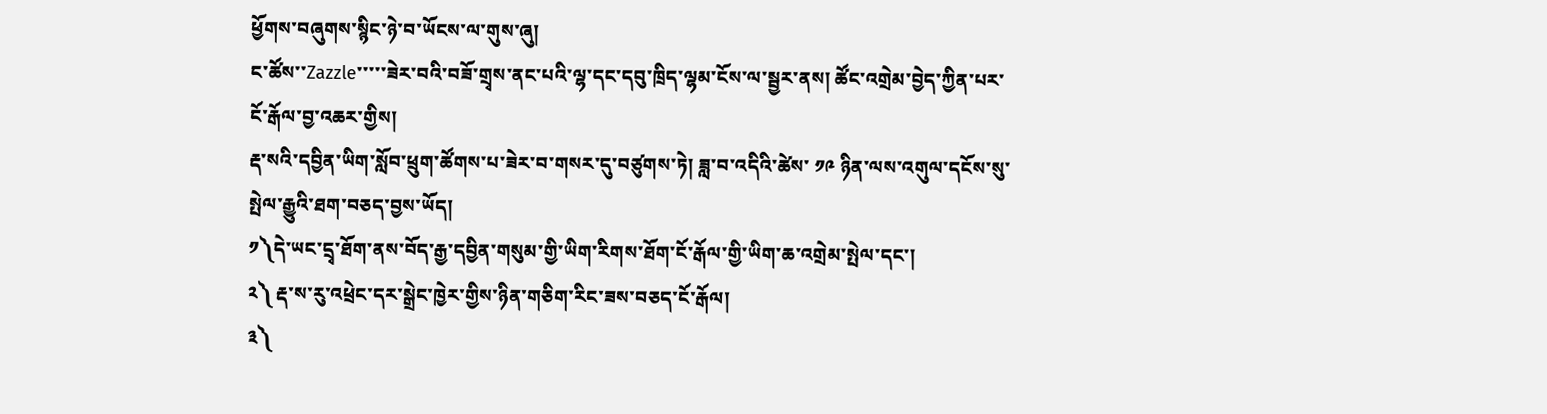ཕྱོགས་བཞུགས་སྙིང་ཉེ་བ་ཡོངས་ལ་གུས་ཞུ།
ང་ཚོས་་Zazzle་་་་་ཟེར་བའི་བཟོ་གྲྭས་ནང་པའི་ལྷ་དང་དབུ་ཁྲིད་ལྷམ་ངོས་ལ་སྦྱར་ནས། ཚོང་འགྲེམ་བྱེད་ཀྱིན་པར་ངོ་རྒོལ་བྱ་འཆར་གྱིས།
རྡ་སའི་དབྱིན་ཡིག་སློབ་ཕྲུག་ཚོགས་པ་ཟེར་བ་གསར་དུ་བཙུགས་ཏེ། ཟླ་བ་འདིའི་ཚེས་ ༡༩ ཉིན་ལས་འགུལ་དངོས་སུ་སྤེལ་རྒྱུའི་ཐག་བཅད་བྱས་ཡོད།
༡༽དེ་ཡང་དྲྭ་ཐོག་ནས་བོད་རྒྱ་དབྱིན་གསུམ་གྱི་ཡིག་རིགས་ཐོག་ངོ་རྒོལ་གྱི་ཡིག་ཆ་འགྲེམ་སྤེལ་དང་།
༢༽ རྡ་ས་རུ་འཕྲེང་དར་སྒྲེང་ཁྱེར་གྱིས་ཉིན་གཅིག་རིང་ཟས་བཅད་ངོ་རྒོལ།
༣༽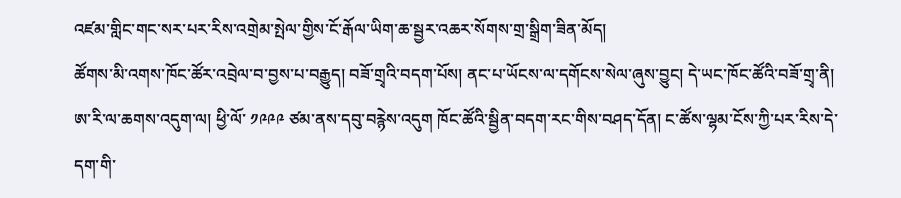འཛམ་གླིང་གང་སར་པར་རིས་འགྲེམ་སྤེལ་གྱིས་ངོ་རྒོལ་ཡིག་ཆ་སྦྱར་འཆར་སོགས་གྲ་སྒྲིག་ཟིན་མོད།
ཚོགས་མི་འགས་ཁོང་ཚོར་འབྲེལ་བ་བྱས་པ་བརྒྱུད། བཟོ་གྲྭའི་བདག་པོས། ནང་པ་ཡོངས་ལ་དགོངས་སེལ་ཞུས་བྱུང། དེ་ཡང་ཁོང་ཚོའི་བཟོ་གྲྭ་ནི། ཨ་རི་ལ་ཆགས་འདུག་ལ། ཕྱི་ལོ་ ༡༩༩༩ ཙམ་ནས་དབུ་བརྙེས་འདུག ཁོང་ཚོའི་སྦྱིན་བདག་རང་གིས་བཤད་དོན། ང་ཚོས་ལྷམ་ངོས་ཀྱི་པར་རིས་དེ་དག་གི་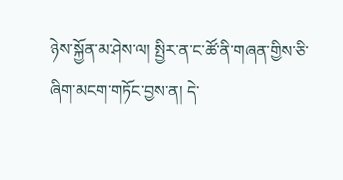ཉེས་སྐྱོན་མ་ཤེས་ལ། སྤྱིར་ན་ང་ཚོ་ནི་གཞན་གྱིས་ཅི་ཞིག་མངག་གཏོང་བྱས་ན། དེ་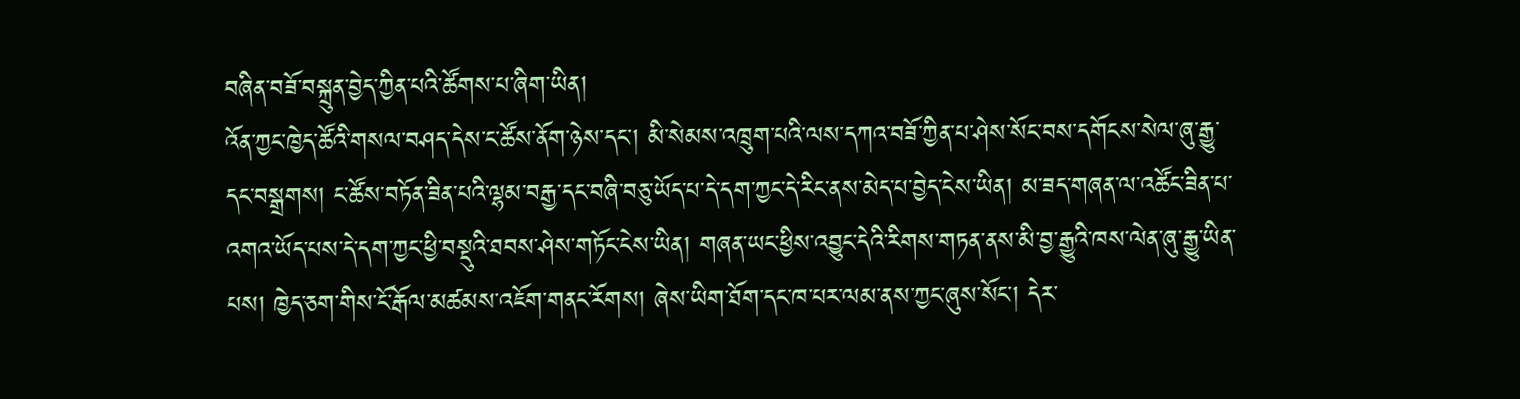བཞིན་བཟོ་བསྐྲུན་བྱེད་ཀྱིན་པའི་ཚོགས་པ་ཞིག་ཡིན།
འོན་ཀྱང་ཁྱེད་ཚོའི་གསལ་བཤད་དེས་ང་ཚོས་ནོག་ཉེས་དང་། མི་སེམས་འཁྲུག་པའི་ལས་དཀའ་བཟོ་ཀྱིན་པ་ཤེས་སོང་བས་དགོངས་སེལ་ཞུ་རྒྱུ་དང་བསྒྲགས། ང་ཚོས་བཏོན་ཟིན་པའི་ལྷམ་བརྒྱ་དང་བཞི་བཅུ་ཡོད་པ་དེ་དག་ཀྱང་དེ་རིང་ནས་མེད་པ་བྱེད་ངེས་ཡིན། མ་ཟད་གཞན་ལ་འཚོང་ཟིན་པ་འགའ་ཡོད་པས་དེ་དག་ཀྱང་ཕྱི་བསྡུའི་ཐབས་ཤེས་གཏོང་ངེས་ཡིན། གཞན་ཡང་ཕྱིས་འབྱུང་དེའི་རིགས་གཏན་ནས་མི་བྱ་རྒྱུའི་ཁས་ལེན་ཞུ་རྒྱུ་ཡིན་པས། ཁྱེད་ཅག་གིས་ངོ་རྒོལ་མཚམས་འཇོག་གནང་རོགས། ཞེས་ཡིག་ཐོག་དང་ཁ་པར་ལམ་ནས་ཀྱང་ཞུས་སོང་། དེར་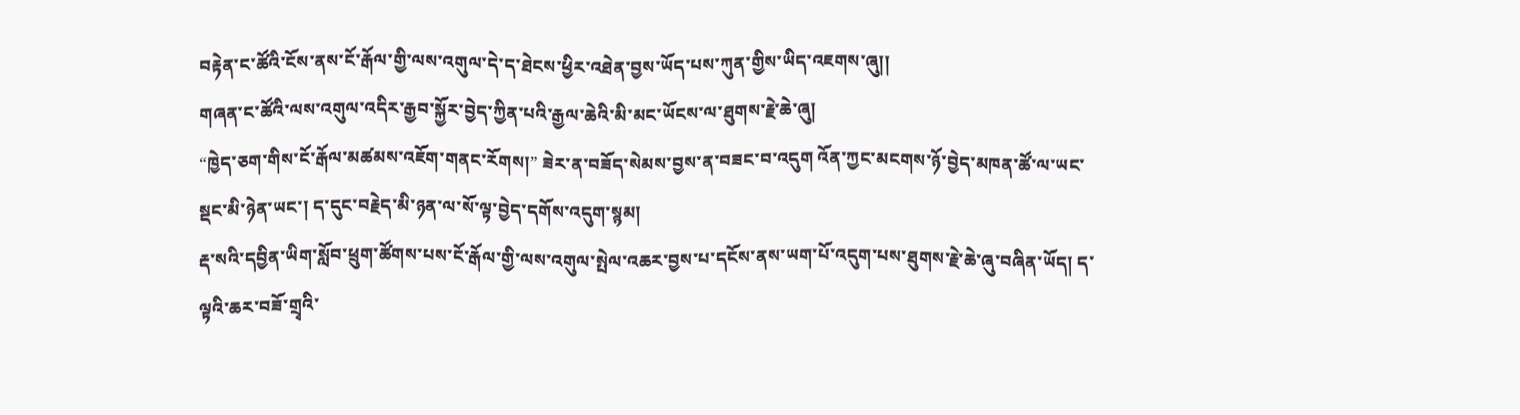བརྟེན་ང་ཚོའི་ངོས་ནས་ངོ་རྒོལ་གྱི་ལས་འགུལ་དེ་ད་ཐེངས་ཕྱིར་འཐེན་བྱས་ཡོད་པས་ཀུན་གྱིས་ཡིད་འཇགས་ཞུ།།
གཞན་ང་ཚོའི་ལས་འགུལ་འདིར་རྒྱབ་སྐྱོར་བྱེད་ཀྱིན་པའི་རྒྱལ་ཆེའི་མི་མང་ཡོངས་ལ་ཐུགས་རྗེ་ཆེ་ཞུ།
“ཁྱེད་ཅག་གིས་ངོ་རྒོལ་མཚམས་འཇོག་གནང་རོགས།” ཟེར་ན་བཟོད་སེམས་བྱས་ན་བཟང་བ་འདུག འོན་ཀྱང་མངགས་ཉོ་བྱེད་མཁན་ཚོ་ལ་ཡང་སྡང་མི་ཉེན་ཡང་། ད་དུང་བརྗེད་མི་ཉན་ལ་སོ་ལྟ་བྱེད་དགོས་འདུག་སྙམ།
རྡ་སའི་དབྱིན་ཡིག་སློབ་ཕྲུག་ཚོགས་པས་ངོ་རྒོལ་གྱི་ལས་འགུལ་སྤེལ་འཆར་བྱས་པ་དངོས་ནས་ཡག་པོ་འདུག་པས་ཐུགས་རྗེ་ཆེ་ཞུ་བཞིན་ཡོད། ད་ལྟའི་ཆར་བཟོ་གྲྭའི་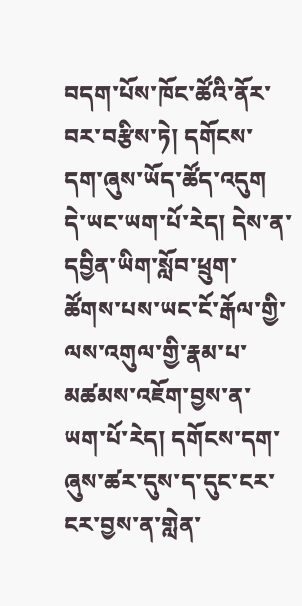བདག་པོས་ཁོང་ཚོའི་ནོར་བར་བརྩིས་ཏེ། དགོངས་དག་ཞུས་ཡོད་ཚོད་འདུག དེ་ཡང་ཡག་པོ་རེད། དེས་ན་དབྱིན་ཡིག་སློབ་ཕྲུག་ཚོགས་པས་ཡང་ངོ་རྒོལ་གྱི་ལས་འགུལ་གྱི་རྣམ་པ་མཚམས་འཇོག་བྱས་ན་ཡག་པོ་རེད། དགོངས་དག་ཞུས་ཚར་དུས་ད་དུང་ངར་ངར་བྱས་ན་གླེན་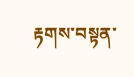རྟགས་བསྟན་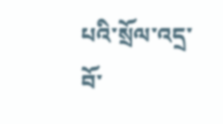པའི་སྲོལ་འདྲ་བོ་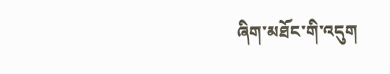ཞིག་མཐོང་གི་འདུག